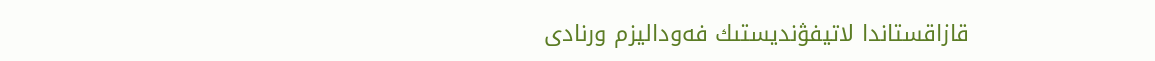قازاقستاندا لاتيفۋنديستىك فەوداليزم ورنادى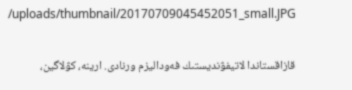/uploads/thumbnail/20170709045452051_small.JPG

قازاقستاندا لاتيفۋنديستىك فەوداليزم ورنادى. ارينە، كۋلاگين،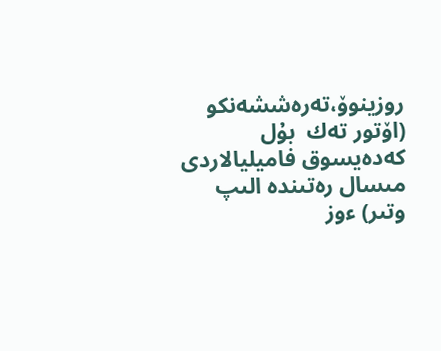روزينوۆ،تەرەششەنكو (اۆتور تەك  بۇل كەدەيسوق فاميليالاردى مىسال رەتىندە الىپ وتىر) ءوز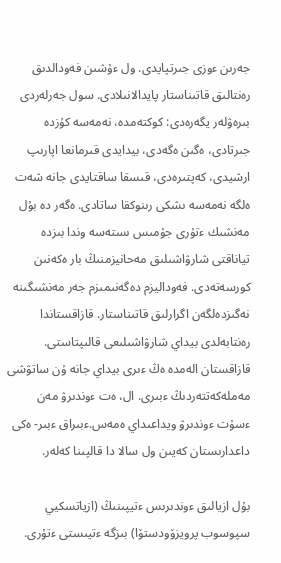جەرىن ءوزى جىرتپايدى. ول ءۇشىن فەودالدىق رەنتالىق قاتىناستار پايدالانىلادى. سول جەرلەردى بىرەۋلەر يگەرەدى: كوكتەمدە، نەمەسە كۇزدە جىرتادى، ەگىن ەگەدى، بيدايدى قىرمانعا اپارىپ ارشيدى، كەپتىرەدى، قىسقا ساقتايدى جانە شەت ەلگە نەمەسە ىشكى رىنوكقا ساتادى. ەگەر دە بۇل مەنشىك ءتۇرى جۇمىس ىستەسە وندا بىزدە تياناقتى شارۋاشىلىق مەحانيزمنىڭ بار ەكەنىن كورسەتەدى. فەوداليزم دەگەنىمىزم جەر مەنشىگىنە نەگىزدەلگەن اگرارلىق قاتىناستار. قازاقستاندا رەنتابەلدى بيداي شارۋاشىلىعى قالىپتاستى. قازاقستان الەمدە ەڭ ءىرى بيداي جانە ۇن ساتۋشى مەملەكەتتەردىڭ ءبىرى. ال، ەت ءوندىرۋ مەن ءسۇت ءوندىرۋ ويداعىداي ەمەس.ءبىراق ءبىر- ەكى داعدارىستان كەيىن ول سالا دا قالپىنا كەلەر.

بۇل ازيالىق ءوندىرىس ءتيپىنىڭ (ازياتسكيي سپوسوب پرويزۆودستۆا) بىزگە ءتيىستى ءتۇرى.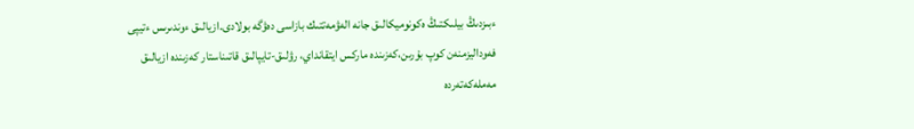ءبىزدىڭ بيلىكتىڭ ەكونوميكالىق جانە الەۋمەتتىك بازاسى دەۋگە بولادى.ازيالىق ءوندىرىس ءتيپى فەوداليزمنەن كوپ بۇرىن،كەزىندە ماركس ايتقانداي، رۋلىق-تايپالىق قاتىناستار كەزىندە ازيالىق مەملەكەتەردە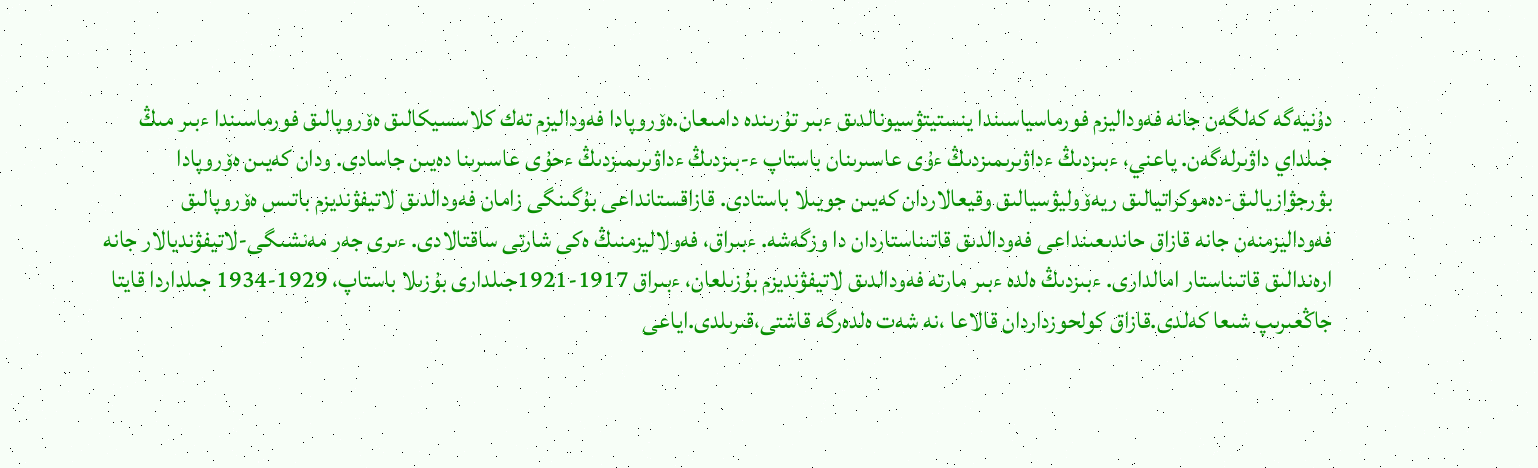دۇنيەگە كەلگەن جانە فەوداليزم فورماسياسىندا ينستيتۋسيونالدىق ءبىر تۇرىندە دامىعان.ەۆروپادا فەوداليزم تەك كلاسسيكالىق ەۆروپالىق فورماسىندا ءبىر مىڭ جىلداي داۋىرلەگەن. ياعني، ءبىزدىڭ ءداۋىرىمىزدىڭ ءۇى عاسىرىنان باستاپ ء-بىزدىڭ ءداۋىرىمىزدىڭ ءحۇى عاسىرىنا دەيىن جاسادى. ودان كەيىن ەۆروپادا بۋرجۋازيالىق-دەموكراتيالىق ريەۆوليۋسيالىق وقيعالاردان كەيىن جويىلا باستادى. قازاقستانداعى بۇگىنگى زامان فەودالدىق لاتيفۋنديزم باتىس ەۆروپالىق فەوداليزمنەن جانە قازاق حاندىعىنداعى فەودالدىق قاتىناستاردان دا وزگەشە. ءبىراق، فەولاليزمنىڭ ەكى شارتى ساقتالادى. ءىرى جەر مەنشىگى-لاتيفۋنديالار جانە ارەندالىق قاتىناستار امالدارى. ءبىزدىڭ ەلدە ءبىر مارتە فەودالدىق لاتيفۋنديزم بۇزىلعان، ءبىراق 1917-1921جىلدارى بۇزىلا باستاپ، 1929-1934 جىلداردا قايتا جاڭعىرىپ شىعا كەلدى.قازاق كولحوزداردان قالاعا ،نە شەت ەلدەرگە قاشتى،قىرىلدى.اياعى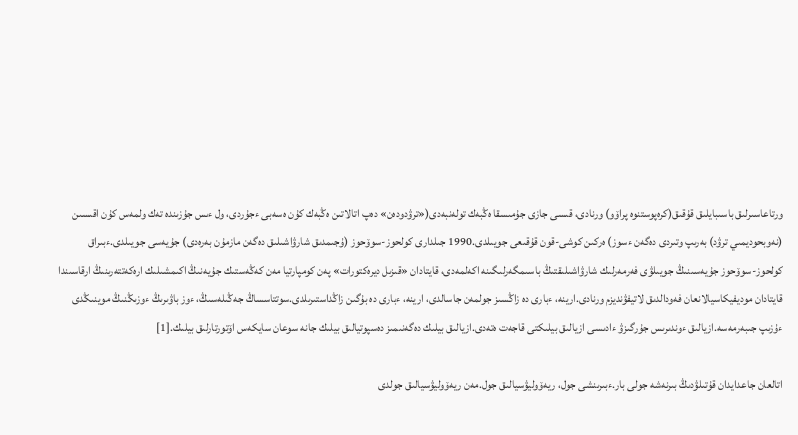ورتاعاسىرلىق باسىبايلىق قۇقىق(كرەپوستنوە پراۆو) ورنادى، قىسى جازى جۇمىسقا ەڭبەك تولەنبەدى(«ترۋدودەن» دەپ اتالاتىن ەڭبەك كۇن ەسەبى ءجۇردى، ول ءىس جۇزىندە تەك ولمەس كۇن اقىسىن (نەوبحوديمىي ترۋد) بەرىپ وتىردى دەگەن ءسوز) ەركىن كوشى-قون قۇقىعى جويىلدى.1990 جىلدارى كولحوز-سوۆحوز (ۇجىمدىق شارۋاشىلىق دەگەن مازمۇن بەرەدى) جۇيەسى جويىلدى.ءبىراق كولحوز-سوۆحوز جۇيەسىنىڭ جويىلۋى فەرمەرلىك شارۋاشىلىقتىڭ باسىمگەرلىگىنە اكەلمەدى، قايتادان «قىزىل ديرەكتورات» پەن كومپارتيا مەن كەڭەستىك جۇيەنىڭ اكىمشىلىك ارەكەتتەرىنىڭ ارقاسىندا قايتادان موديفيكاسيالانعان فەودالدىق لاتيفۋنديزم ورنادى.ارينە، ءبارى دە زاڭسىز جولمەن جاسالدى، ارينە، ءبارى دە بۇگىن زاڭداستىرىلدى.سوتتاسساڭ جەڭىلەسىڭ، ءوز باۋىرىڭ ءوزىڭنىڭ موينىڭدى ءۇزىپ جىبەرمەسە.ازيالىق ءوندىرىس جۇرگىزۋ ءادىسى ازيالىق بيلىكتى قاجەت ەتەدى.ازيالىق بيلىك دەگەنىمىز دەسپوتيالىق بيلىك جانە سوعان سايكەس اۆتورتارلىق بيلىك.[1]

اتالعان جاعدايدان قۇتىلۋدىڭ بىرنەشە جولى بار.ءبىرىنشى جول، ريەۆوليۋسيالىق جول.مەن ريەۆوليۋسيالىق جولدى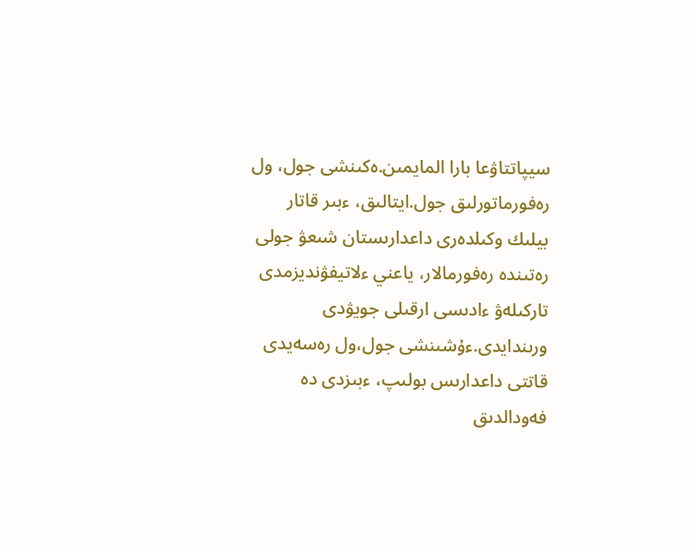سيپاتتاۋعا بارا المايمىن.ەكىنشى جول، ول رەفورماتورلىق جول.ايتالىق، ءبىر قاتار بيلىك وكىلدەرى داعدارىستان شىعۋ جولى رەتىندە رەفورمالار، ياعني ءلاتيفۋنديزمدى تاركىلەۋ ءادىسى ارقىلى جويۋدى ورىندايدى.ءۇشىنشى جول،ول رەسەيدى قاتتى داعدارىس بولىپ، ءبىزدى دە فەودالدىق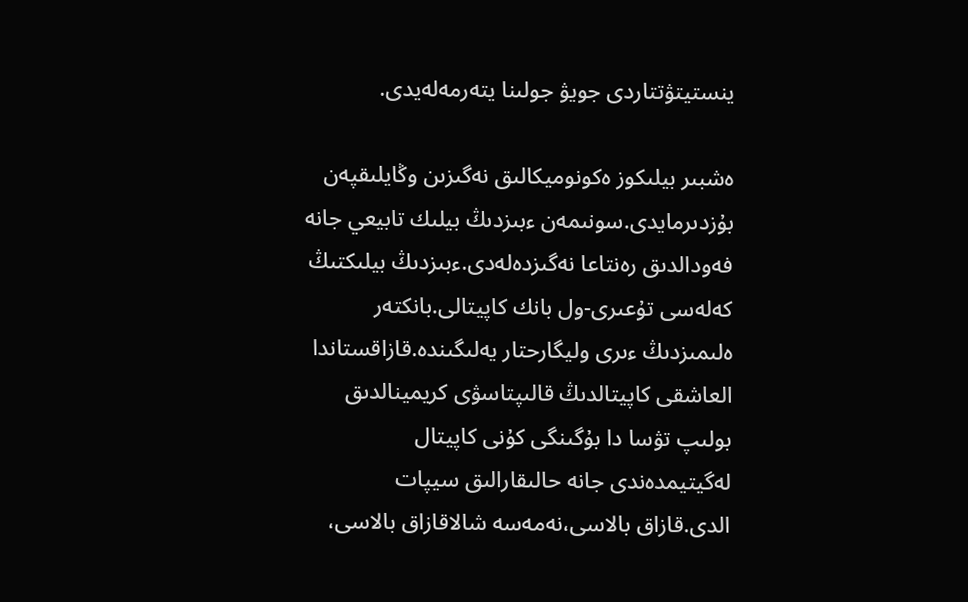ينستيتۋتتاردى جويۋ جولىنا يتەرمەلەيدى.

ەشبىر بيلىكوز ەكونوميكالىق نەگىزىن وڭايلىقپەن بۇزدىرمايدى.سونىمەن ءبىزدىڭ بيلىك تابيعي جانە فەودالدىق رەنتاعا نەگىزدەلەدى.ءبىزدىڭ بيلىكتىڭ كەلەسى تۇعىرى-ول بانك كاپيتالى.بانكتەر ەلىمىزدىڭ ءىرى وليگارحتار يەلىگىندە.قازاقستاندا العاشقى كاپيتالدىڭ قالىپتاسۋى كريمينالدىق بولىپ تۋسا دا بۇگىنگى كۇنى كاپيتال لەگيتيمدەندى جانە حالىقارالىق سيپات الدى.قازاق بالاسى،نەمەسە شالاقازاق بالاسى،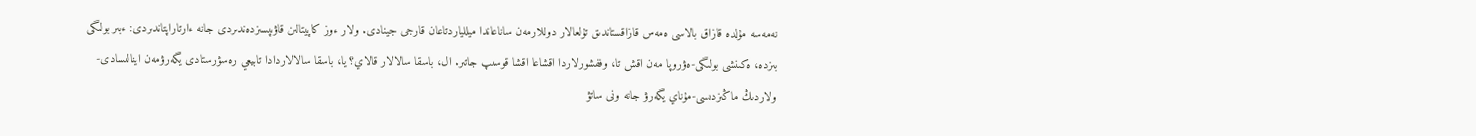نەمەسە مۇلدە قازاق بالاسى ەمەس قازاقستاندىق تۇلعالار دوللارمەن ساناعاندا ميللياردتاعان قارجى جينادى. ولار ءوز كاپيتالىن قاۋىپسىزدەندىردى جانە ءارتاراپتاندىردى: ءبىر بولىگى بىزدە، ەكىنشى بولىگى-ەۋروپا مەن اقش تا، وففشورلاردا اقشاعا اقشا قوسىپ جاتىر. ال، باسقا سالالار قالاي؟ يا، باسقا سالالاردادا تابيعي رەسۋرستادى يگەرۋمەن اينالىسادى-ولاردىڭ ماڭىزدىسى-مۇناي يگەرۋ جانە ونى ساتۋ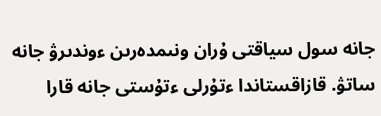جانە سول سياقتى ۇران ونىمدەرىن ءوندىرۋ جانە ساتۋ. قازاقستاندا ءتۇرلى ءتۇستى جانە قارا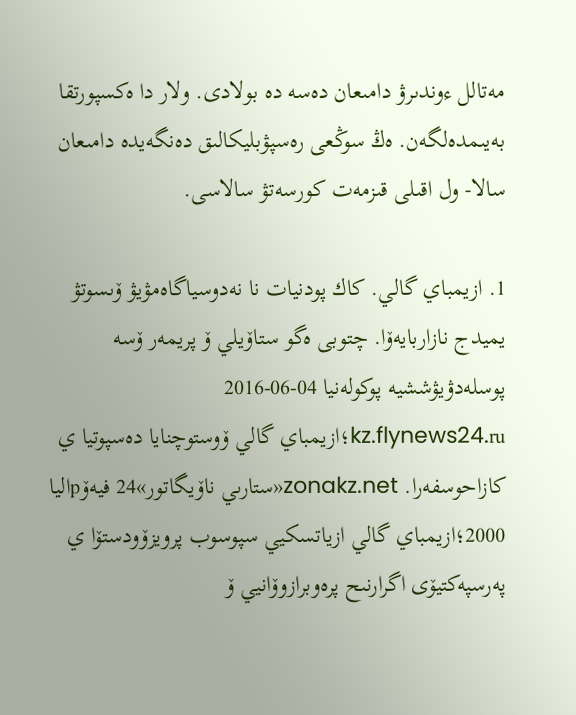مەتالل ءوندىرۋ دامىعان دەسە دە بولادى. ولار دا ەكسپورتقا بەيىمدەلگەن. ەڭ سوڭعى رەسپۋبليكالىق دەنگەيدە دامىعان سالا- ول اقىلى قىزمەت كورسەتۋ سالاسى.

1. ازيمباي گالي. كاك پودنيات نا نەدوسياگاەمۋيۋ ۆىسوتۋ يميدج نازاربايەۆا. چتوبى ەگو ستاۆيلي ۆ پريمەر ۆسە پوسلەدۋيۋششيە پوكولەنيا 04-06-2016 kz.flynews24.ru؛ازيمباي گالي ۆوستوچنايا دەسپوتيا ي كازاحوسفەرا. zonakz.net«ستارىي ناۆيگاتور»24 فيەۆpاليا 2000؛ازيمباي گالي ازياتسكيي سپوسوب پرويزۆودستۆا ي پەرسپەكتيۆى اگرارنىح پرەوبرازوۆانيي ۆ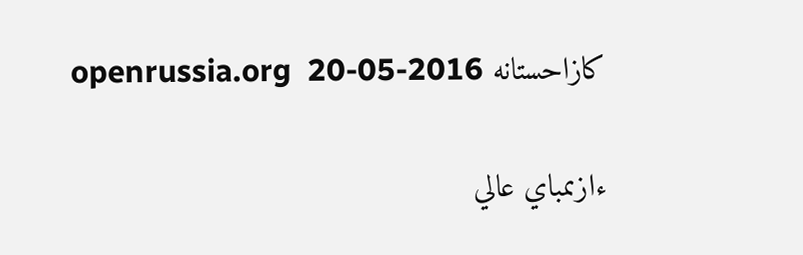كازاحستانە openrussia.org  20-05-2016

ءازىمباي عالي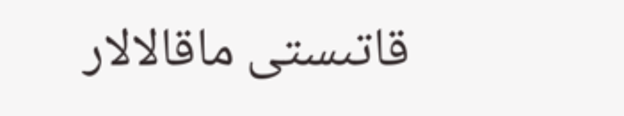قاتىستى ماقالالار